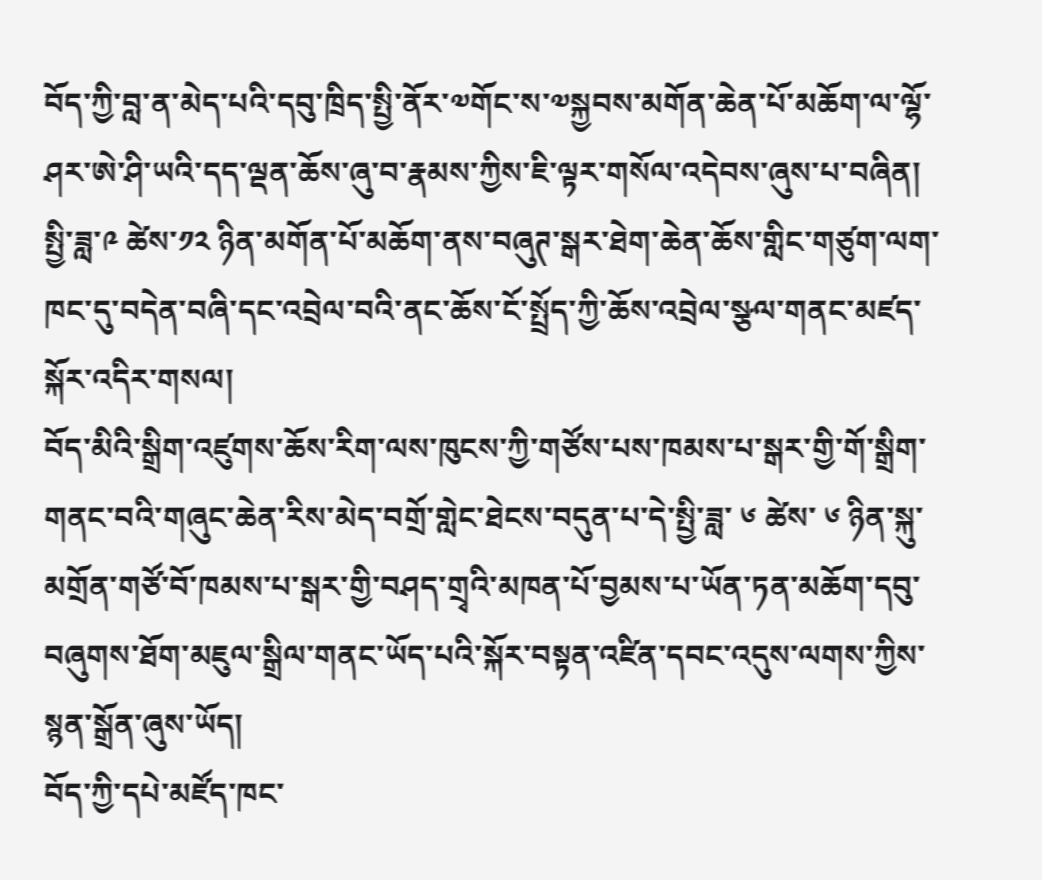བོད་ཀྱི་བླ་ན་མེད་པའི་དབུ་ཁྲིད་སྤྱི་ནོར་༧གོང་ས་༧སྐྱབས་མགོན་ཆེན་པོ་མཆོག་ལ་ལྷོ་ཤར་ཨེ་ཤི་ཡའི་དད་ལྡན་ཆོས་ཞུ་བ་རྣམས་ཀྱིས་ཇི་ལྟར་གསོལ་འདེབས་ཞུས་པ་བཞིན། སྤྱི་ཟླ་༩ ཚེས་༡༢ ཉིན་མགོན་པོ་མཆོག་ནས་བཞུཊ་སྒར་ཐེག་ཆེན་ཆོས་གླིང་གཙུག་ལག་ཁང་དུ་བདེན་བཞི་དང་འབྲེལ་བའི་ནང་ཆོས་ངོ་སྤྲོད་ཀྱི་ཆོས་འབྲེལ་སྩལ་གནང་མཛད་སྐོར་འདིར་གསལ།
བོད་མིའི་སྒྲིག་འཛུགས་ཆོས་རིག་ལས་ཁུངས་ཀྱི་གཙོས་པས་ཁམས་པ་སྒར་གྱི་གོ་སྒྲིག་གནང་བའི་གཞུང་ཆེན་རིས་མེད་བགྲོ་གླེང་ཐེངས་བདུན་པ་དེ་སྤྱི་ཟླ་ ༦ ཚེས་ ༦ ཉིན་སྐུ་མགྲོན་གཙོ་བོ་ཁམས་པ་སྒར་གྱི་བཤད་གྲྭའི་མཁན་པོ་བྱམས་པ་ཡོན་ཏན་མཆོག་དབུ་བཞུགས་ཐོག་མཇུལ་སྒྲིལ་གནང་ཡོད་པའི་སྐོར་བསྟན་འཛིན་དབང་འདུས་ལགས་ཀྱིས་སྙན་སྒྲོན་ཞུས་ཡོད།
བོད་ཀྱི་དཔེ་མཛོད་ཁང་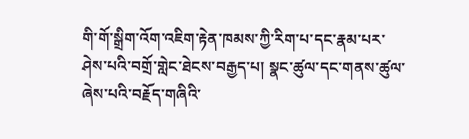གི་གོ་སྒྲིག་འོག་འཇིག་རྟེན་ཁམས་ཀྱི་རིག་པ་དང་རྣམ་པར་ཤེས་པའི་བགྲོ་གླེང་ཐེངས་བརྒྱད་པ། སྣང་ཚུལ་དང་གནས་ཚུལ་ཞེས་པའི་བརྗོད་གཞིའི་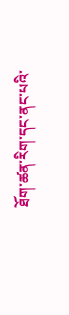ཐོག་ཚན་རིག་དང་ནང་པའི་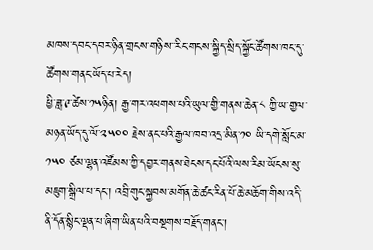མཁས་དབང་དབར་ཉིན་གྲངས་གཉིས་་རིང་གངས་སྐྱིད་སྲིད་སྐྱོང་ཚོགས་ཁང་དུ་ཚོགས་གནང་ཡོད་པ་རེད།
ཕྱི་ཟླ་༩་ཚེས་༡༥ཉིན། རྒྱ་གར་འཕགས་པའི་ཡུལ་གྱི་གནས་ཆེན་༨ ཀྱི་ཡ་གྱལ་མཉན་ཡོད་དུ་ལོ་༢༥༠༠ རྗེས་ནང་པའི་རྒྱལ་ཁབ་འདྲ་མིན་༡༠ ཡི་དགེ་སློང་མ་༡༥༠ ཙམ་ལྷན་འཛོམས་ཀྱི་དབྱར་གནས་ཐེངས་དང་པོའི་ལས་རིམ་ཡོངས་སུ་མཇུག་སྒྲིལ་པ་དང་། འབྲི་གུང་སྐྱབས་མགོན་ཆེ་ཚང་རིན་པོ་ཆེ་མཆོག་གིས་འདི་ནི་དོན་སྙིང་ལྡན་པ་ཞིག་ཡིན་པའི་བསྔགས་བརྗོད་གནང་།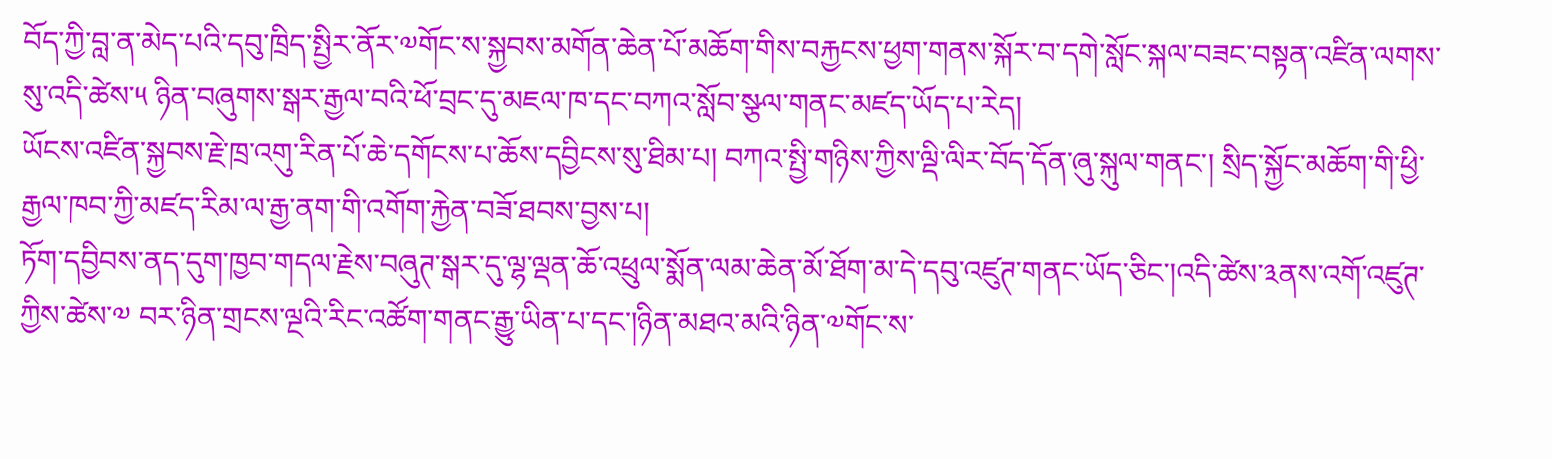བོད་ཀྱི་བླ་ན་མེད་པའི་དབུ་ཁྲིད་སྤྱིར་ནོར་༧གོང་ས་སྐྱབས་མགོན་ཆེན་པོ་མཆོག་གིས་བརྐྱངས་ཕྱག་གནས་སྐོར་བ་དགེ་སློང་སྐལ་བཟང་བསྟན་འཛིན་ལགས་སུ་འདི་ཚེས་༥ ཉིན་བཞུགས་སྒར་རྒྱལ་བའི་ཕོ་བྲང་དུ་མཇལ་ཁ་དང་བཀའ་སློབ་སྩལ་གནང་མཛད་ཡོད་པ་རེད།
ཡོངས་འཛིན་སྐྱབས་རྗེ་ཁྲ་འགུ་རིན་པོ་ཆེ་དགོངས་པ་ཆོས་དབྱིངས་སུ་ཐིམ་པ། བཀའ་སྤྱི་གཉིས་ཀྱིས་ལྡི་ལིར་བོད་དོན་ཞུ་སྐུལ་གནང་། སྲིད་སྐྱོང་མཆོག་གི་ཕྱི་རྒྱལ་ཁབ་ཀྱི་མཛད་རིམ་ལ་རྒྱ་ནག་གི་འགོག་རྐྱེན་བཟོ་ཐབས་བྱས་པ།
ཏོག་དབྱིབས་ནད་དུག་ཁྱབ་གདལ་རྗེས་བཞུཊ་སྒར་དུ་ལྷ་ལྡན་ཆོ་འཕྲུལ་སྨོན་ལམ་ཆེན་མོ་ཐོག་མ་དེ་དབུ་འཛུཊ་གནང་ཡོད་ཅིང་།འདི་ཚེས་༣ནས་འགོ་འཛུཊ་ཀྱིས་ཚེས་༧ བར་ཉིན་གྲངས་ལྔའི་རིང་འཚོག་གནང་རྒྱུ་ཡིན་པ་དང་།ཉིན་མཐའ་མའི་ཉིན་༧གོང་ས་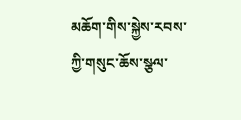མཆོག་གིས་སྐྱེས་རབས་ཀྱི་གསུང་ཆོས་སྩལ་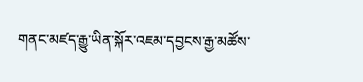གནང་མཛད་རྒྱུ་ཡིན་སྐོར་འཇམ་དབྱངས་རྒྱ་མཚོས་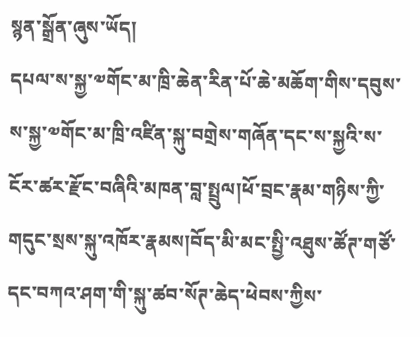སྙན་སྒྲོན་ཞུས་ཡོད།
དཔལ་ས་སྐྱ་༧གོང་མ་ཁྲི་ཆེན་རིན་པོ་ཆེ་མཆོག་གིས་དབུས་ས་སྐྱ་༧གོང་མ་ཁྲི་འཛིན་སྐུ་བགྲེས་གཞོན་དང་ས་སྐྱའི་ས་ངོར་ཚར་རྫོང་བཞིའི་མཁན་བླ་སྤྲུལ།ཕོ་བྲང་རྣམ་གཉིས་ཀྱི་གདུང་སྲས་སྐུ་འཁོར་རྣམས།བོད་མི་མང་སྤྱི་འཐུས་ཚོཊ་གཙོ་དང་བཀའ་ཤག་གི་སྐུ་ཚབ་སོཊ་ཆེད་ཕེབས་ཀྱིས་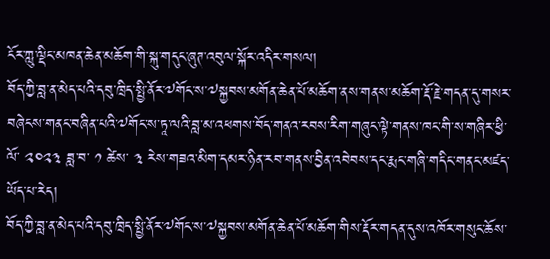ངོར་ཀླུ་ལྡིང་མཁན་ཆེན་མཆོག་གི་སྐུ་གདུང་ཞུཊ་འབུལ་སྐོར་འདིར་གསལ།
བོད་ཀྱི་བླ་ན་མེད་པའི་དབུ་ཁྲིད་སྤྱི་ནོར་༧གོང་ས་༧སྐྱབས་མགོན་ཆེན་པོ་མཆོག་ནས་གནས་མཆོག་རྡོ་རྗེ་གདན་དུ་གསར་བཞེངས་གནང་བཞིན་པའི་༧གོང་ས་ཏཱ་ལའི་བླ་མ་འཕགས་བོད་གནའ་རབས་རིག་གཞུང་ལྟེ་གནས་ཁང་གི་ས་གཞིར་ཕྱི་ལོ་ ༢༠༢༣ ཟླ་བ་ ༡ ཚེས་ ༣ རེས་གཟའ་མིག་དམར་ཉིན་རབ་གནས་བྱིན་འབེབས་དང་རྨང་གཞི་གདིང་གནང་མཛད་ཡོད་པ་རེད།
བོད་ཀྱི་བླ་ན་མེད་པའི་དབུ་ཁྲིད་སྤྱི་ནོར་༧གོང་ས་༧སྐྱབས་མགོན་ཆེན་པོ་མཆོག་གིས་རྡོར་གདན་དུས་འཁོར་གསུང་ཆོས་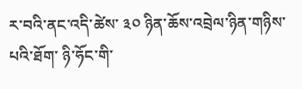ར་བའི་ནང་འདི་ཚེས་ ༣༠ ཉིན་ཆོས་འབྲེལ་ཉིན་གཉིས་པའི་ཐོག་ ཉི་ཧོང་གི་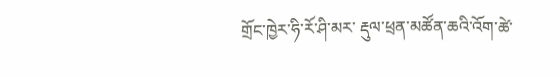གྲོང་ཁྱེར་ཧི་རོ་ཤི་མར་ རྡུལ་ཕྲན་མཚོན་ཆའི་འོག་ཚེ་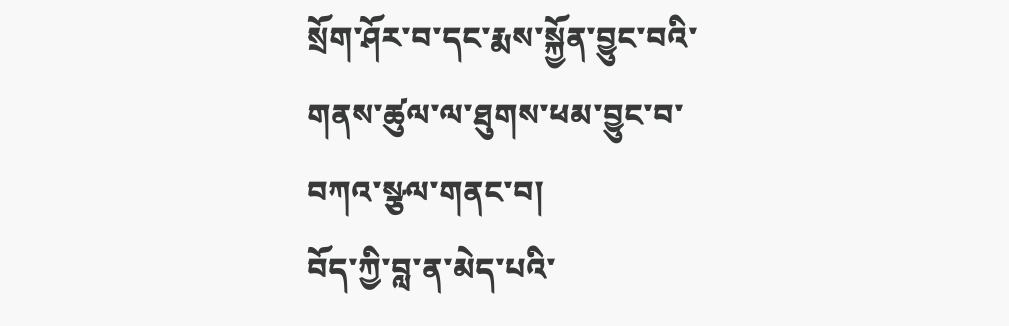སྲོག་ཤོར་བ་དང་རྨས་སྐྱོན་བྱུང་བའི་གནས་ཚུལ་ལ་ཐུགས་ཕམ་བྱུང་བ་བཀའ་སྩལ་གནང་བ།
བོད་ཀྱི་བླ་ན་མེད་པའི་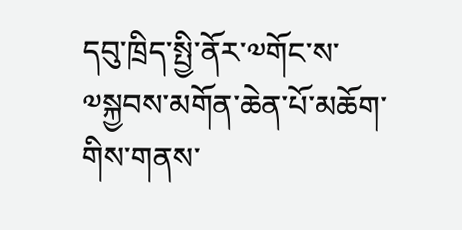དབུ་ཁྲིད་སྤྱི་ནོར་༧གོང་ས་༧སྐྱབས་མགོན་ཆེན་པོ་མཆོག་གིས་གནས་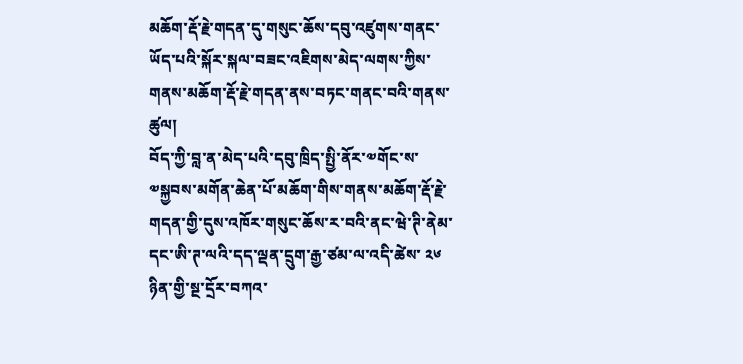མཆོག་རྡོ་རྗེ་གདན་དུ་གསུང་ཆོས་དབུ་འཛུགས་གནང་ཡོད་པའི་སྐོར་སྐལ་བཟང་འཇིགས་མེད་ལགས་ཀྱིས་གནས་མཆོག་རྡོ་རྗེ་གདན་ནས་བཏང་གནང་བའི་གནས་ཚུལ།
བོད་ཀྱི་བླ་ན་མེད་པའི་དབུ་ཁྲིད་སྤྱི་ནོར་༧གོང་ས་༧སྐྱབས་མགོན་ཆེན་པོ་མཆོག་གིས་གནས་མཆོག་རྡོ་རྗེ་གདན་གྱི་དུས་འཁོར་གསུང་ཆོས་ར་བའི་ནང་ཝེ་ཊི་ནེམ་དང་ཨི་ཊ་ལའི་དད་ལྡན་དྲུག་རྒྱ་ཙམ་ལ་འདི་ཚེས་ ༢༦ ཉིན་གྱི་སྔ་དྲོར་བཀའ་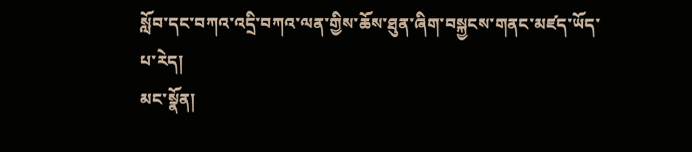སློབ་དང་བཀའ་འདྲི་བཀའ་ལན་གྱིས་ཆོས་ཐུན་ཞིག་བསྐྱངས་གནང་མཛད་ཡོད་པ་རེད།
མང་སྣོན།